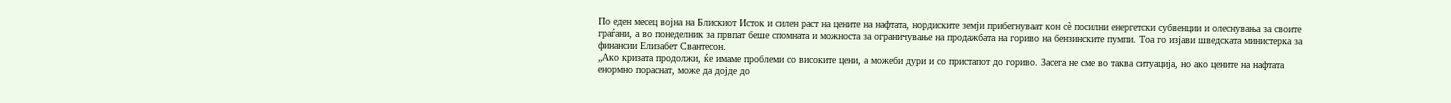По еден месец војна на Блискиот Исток и силен раст на цените на нафтата, нордиските земји прибегнуваат кон сè посилни енергетски субвенции и олеснувања за своите граѓани, а во понеделник за првпат беше спомната и можноста за ограничување на продажбата на гориво на бензинските пумпи. Тоа го изјави шведската министерка за финансии Елизабет Свантесон.
„Ако кризата продолжи, ќе имаме проблеми со високите цени, а можеби дури и со пристапот до гориво. Засега не сме во таква ситуација, но ако цените на нафтата енормно пораснат, може да дојде до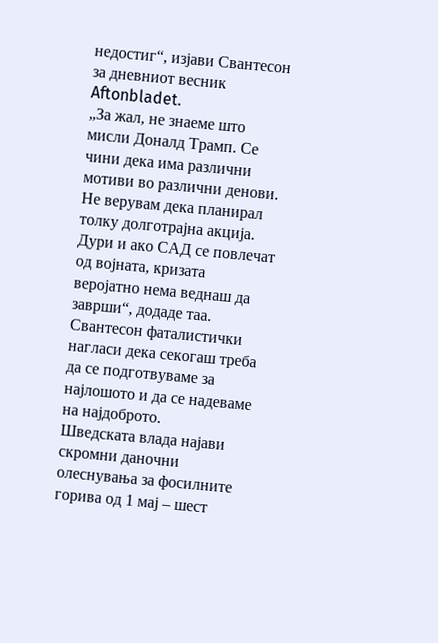недостиг“, изјави Свантесон за дневниот весник Aftonbladet.
„За жал, не знаеме што мисли Доналд Трамп. Се чини дека има различни мотиви во различни денови. Не верувам дека планирал толку долготрајна акција. Дури и ако САД се повлечат од војната, кризата веројатно нема веднаш да заврши“, додаде таа. Свантесон фаталистички нагласи дека секогаш треба да се подготвуваме за најлошото и да се надеваме на најдоброто.
Шведската влада најави скромни даночни олеснувања за фосилните горива од 1 мај – шест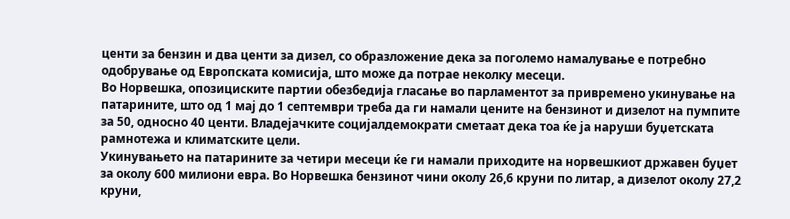центи за бензин и два центи за дизел, со образложение дека за поголемо намалување е потребно одобрување од Европската комисија, што може да потрае неколку месеци.
Во Норвешка, опозициските партии обезбедија гласање во парламентот за привремено укинување на патарините, што од 1 мај до 1 септември треба да ги намали цените на бензинот и дизелот на пумпите за 50, односно 40 центи. Владејачките социјалдемократи сметаат дека тоа ќе ја наруши буџетската рамнотежа и климатските цели.
Укинувањето на патарините за четири месеци ќе ги намали приходите на норвешкиот државен буџет за околу 600 милиони евра. Во Норвешка бензинот чини околу 26,6 круни по литар, а дизелот околу 27,2 круни,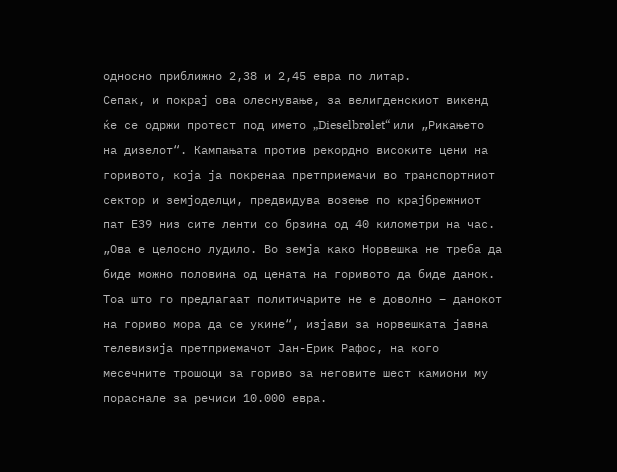односно приближно 2,38 и 2,45 евра по литар.
Сепак, и покрај ова олеснување, за велигденскиот викенд ќе се одржи протест под името „Dieselbrølet“ или „Рикањето на дизелот“. Кампањата против рекордно високите цени на горивото, која ја покренаа претприемачи во транспортниот сектор и земјоделци, предвидува возење по крајбрежниот пат Е39 низ сите ленти со брзина од 40 километри на час.
„Ова е целосно лудило. Во земја како Норвешка не треба да биде можно половина од цената на горивото да биде данок. Тоа што го предлагаат политичарите не е доволно – данокот на гориво мора да се укине“, изјави за норвешката јавна телевизија претприемачот Јан-Ерик Рафос, на кого месечните трошоци за гориво за неговите шест камиони му пораснале за речиси 10.000 евра.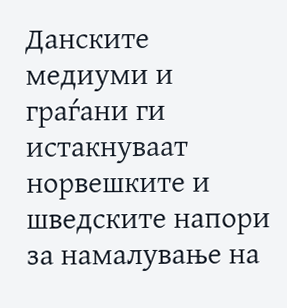Данските медиуми и граѓани ги истакнуваат норвешките и шведските напори за намалување на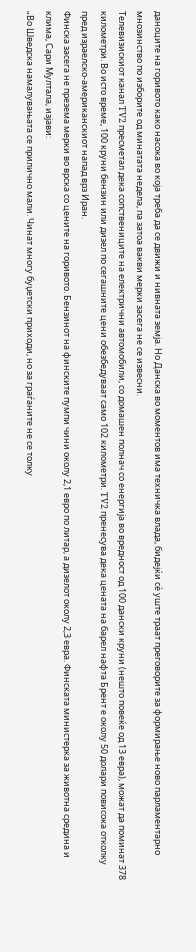даноците на горивото како насока во која треба да се движи и нивната земја. Но Данска во моментов има техничка влада, бидејќи сè уште траат преговорите за формирање ново парламентарно мнозинство по изборите од минатата недела, па затоа вакви мерки засега не се извесни.
Телевизискиот канал TV2 пресметал дека сопствениците на електрични автомобили, со домашен полнач со енергија во вредност од 100 дански круни (нешто повеќе од 13 евра), можат да поминат 378 километри. Во исто време, 100 круни бензин или дизел по сегашните цени обезбедуваат само 102 километри. TV2 пренесува дека цената на барел нафта Брент е околу 50 долари повисока отколку пред израелско-американскиот напад врз Иран.
Финска засега не презема мерки во врска со цените на горивото. Бензинот на финските пумпи чини околу 2,1 евро по литар, а дизелот околу 2,3 евра. Финската министерка за животна средина и клима, Сари Мултала, изјави:
„Во Шведска намалувањата се прилично мали. Чинат многу буџетски приходи, но за граѓаните не се толку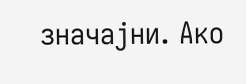значајни. Ако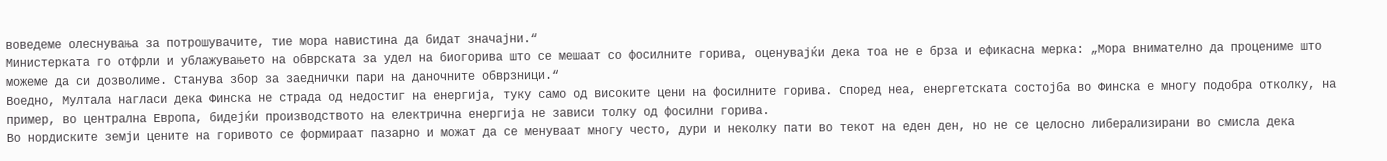воведеме олеснувања за потрошувачите, тие мора навистина да бидат значајни.“
Министерката го отфрли и ублажувањето на обврската за удел на биогорива што се мешаат со фосилните горива, оценувајќи дека тоа не е брза и ефикасна мерка: „Мора внимателно да процениме што можеме да си дозволиме. Станува збор за заеднички пари на даночните обврзници.“
Воедно, Мултала нагласи дека Финска не страда од недостиг на енергија, туку само од високите цени на фосилните горива. Според неа, енергетската состојба во Финска е многу подобра отколку, на пример, во централна Европа, бидејќи производството на електрична енергија не зависи толку од фосилни горива.
Во нордиските земји цените на горивото се формираат пазарно и можат да се менуваат многу често, дури и неколку пати во текот на еден ден, но не се целосно либерализирани во смисла дека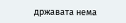државата нема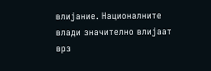влијание. Националните влади значително влијаат врз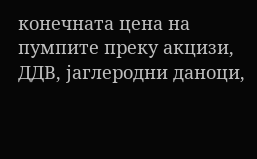конечната цена на пумпите преку акцизи, ДДВ, јаглеродни даноци,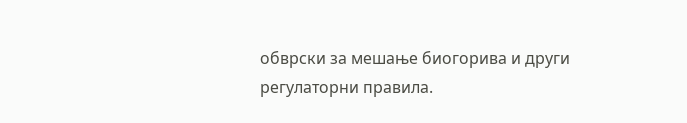обврски за мешање биогорива и други регулаторни правила.